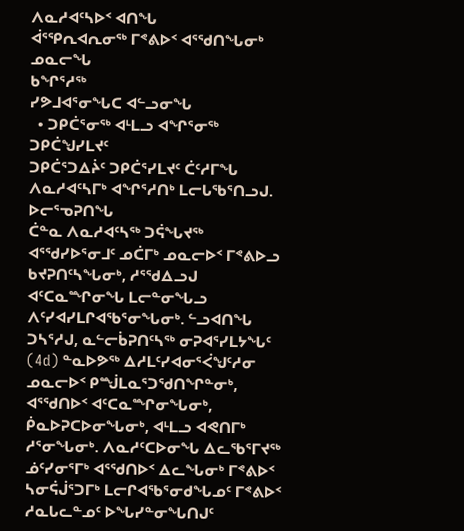ᐱᓇᓱᐊᑦᓴᐅᑉ ᐊᑎᖓ
ᐋᕐᕿᕆᐊᕆᓂᖅ ᒥᕝᕕᐅᑉ ᐊᕐᖁᑎᖓᓂᒃ
ᓄᓇᓕᖓ
ᑲᖏᕐᓱᖅ
ᓯᕗᒧᐊᕐᓂᖓᑕ ᐊᓪᓗᓂᖓ
  • ᑐᑭᑖᕐᓂᖅ ᐊᒻᒪᓗ ᐊᖏᕐᓂᖅ
ᑐᑭᑖᖑᓯᒪᔪᑦ
ᑐᑭᑖᕐᑐᐃᔩᑦ ᑐᑭᑖᕐᓯᒪᔪᑦ ᑖᑦᓱᒥᖓ ᐱᓇᓱᐊᑦᓴᒥᒃ ᐊᖏᕐᓱᑎᒃ ᒪᓕᒐᖃᕐᑎᓗᒍ.
ᐅᓕᕐᓀᕈᑎᖓ
ᑖᓐᓇ ᐱᓇᓱᐊᑦᓴᖅ ᑐᕌᖓᔪᖅ ᐊᕐᖁᓯᐅᕐᓂᒧᑦ ᓄᑖᒥᒃ ᓄᓇᓕᐅᑉ ᒥᕝᕕᐅᓗ ᑲᔪᕈᑎᑦᓴᖓᓂᒃ, ᓱᕐᖁᐃᓗᒍ ᐊᑦᑕᓇᙱᓂᖓ ᒪᓕᓐᓂᖓᓗ ᐱᑦᓯᐊᓯᒪᒋᐊᖃᕐᓂᖓᓂᒃ. ᓪᓗᐊᑎᖓ ᑐᓴᕐᓱᒍ, ᓇᓪᓕᑳᕈᑎᑦᓴᖅ ᓂᕈᐊᕐᓯᒪᔭᖓᑦ (4d) ᓐᓇᐅᕗᖅ ᐃᓱᒪᑦᓯᐊᓂᕐᐹᖑᑦᓱᓂ ᓄᓇᓕᐅᑉ ᑭᙴᒪᓇᕐᑐᖁᑎᖏᓐᓂᒃ, ᐊᕐᖁᑎᐅᑉ ᐊᑦᑕᓇᙱᓂᖓᓂᒃ, ᑮᓇᐅᕈᑕᐅᓂᖓᓂᒃ, ᐊᒻᒪᓗ ᐊᕙᑎᒥᒃ ᓱᕐᓂᖓᓂᒃ. ᐱᓇᓱᑦᑕᐅᓂᖓ ᐃᓚᖃᕐᒥᔪᖅ ᓅᑦᓯᓂᕐᒥᒃ ᐊᕐᖁᑎᐅᑉ ᐃᓚᖓᓂᒃ ᒥᕝᕕᐅᑉ ᓴᓂᕌᒎᕐᑐᒥᒃ ᒪᓕᒋᐊᖃᕐᓂᑯᖓᓄᑦ ᒥᕝᕕᐅᑉ ᓱᓇᒐᓚᓐᓄᑦ ᐅᖓᓯᓐᓂᖓᑎᒍᑦ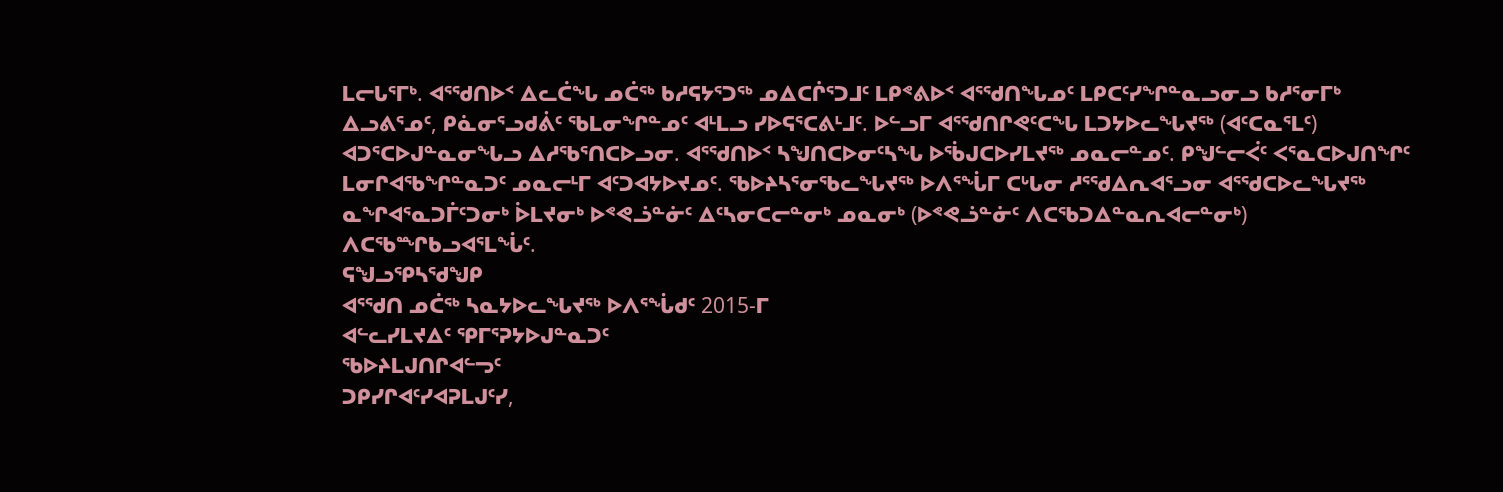ᒪᓕᒐᕐᒥᒃ. ᐊᕐᖁᑎᐅᑉ ᐃᓚᑖᖓ ᓄᑖᖅ ᑲᓱᕋᔭᕐᑐᖅ ᓄᐃᑕᒌᕐᑐᒧᑦ ᒪᑭᕝᕕᐅᑉ ᐊᕐᖁᑎᖓᓄᑦ ᒪᑭᑕᑦᓯᖏᓐᓇᓗᓂᓗ ᑲᓱᕐᓂᒥᒃ ᐃᓗᕕᕐᓄᑦ, ᑭᓈᓂᕐᓗᑯᕖᑦ ᖃᒪᓂᖏᓐᓄᑦ ᐊᒻᒪᓗ ᓯᐅᕋᕐᑕᕕᒻᒧᑦ. ᐅᓪᓗᒥ ᐊᕐᖁᑎᒋᕙᑦᑕᖓ ᒪᑐᔭᐅᓚᖓᔪᖅ (ᐊᑦᑕᓇᕐᒪᑦ) ᐊᑐᕐᑕᐅᒍᓐᓇᓂᖓᓗ ᐃᓱᖃᕐᑎᑕᐅᓗᓂ. ᐊᕐᖁᑎᐅᑉ ᓴᖑᑎᑕᐅᓂᑦᓴᖓ ᐅᖄᒍᑕᐅᓯᒪᔪᖅ ᓄᓇᓕᓐᓄᑦ. ᑭᖑᓪᓕᐹᑦ ᐸᕐᓇᑕᐅᒍᑎᖏᑦ ᒪᓂᒋᐊᖃᖏᓐᓇᑐᑦ ᓄᓇᓕᒻᒥ ᐊᑦᑐᐊᔭᐅᔪᓄᑦ. ᖃᐅᔨᓴᕐᓂᖃᓚᖓᔪᖅ ᐅᐱᕐᖔᒥ ᑕᒡᒐᓂ ᓱᕐᖁᐃᕆᐊᕐᓗᓂ ᐊᕐᖁᑕᐅᓚᖓᔪᖅ ᓇᖏᐊᕐᓇᑐᒦᑦᑐᓂᒃ ᐆᒪᔪᓂᒃ ᐅᕝᕙᓘᓐᓃᑦ ᐃᑦᓴᓂᑕᓕᓐᓂᒃ ᓄᓇᓂᒃ (ᐅᕝᕙᓘᓐᓃᑦ ᐱᑕᖃᑐᐃᓐᓇᕆᐊᓕᓐᓂᒃ) ᐱᑕᖃᙱᑲᓗᐊᕐᒪᖔᑦ.
ᕋᖑᓗᕿᓴᖁᖑᑭ
ᐊᕐᖁᑎ ᓄᑖᖅ ᓴᓇᔭᐅᓚᖓᔪᖅ ᐅᐱᕐᖔᑯᑦ 2015-ᒥ
ᐊᓪᓚᓯᒪᔪᐃᑦ ᕿᒥᕐᕈᔭᐅᒍᓐᓇᑐᑦ
ᖃᐅᔨᒪᒍᑎᒋᐊᓪᓓᑦ
ᑐᑭᓯᒋᐊᑦᓯᐊᕈᒪᒍᑦᓯ,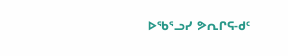ᐅᖃᕐᓗᓯ ᕗᕆᒋᕋ-ᑯᑦ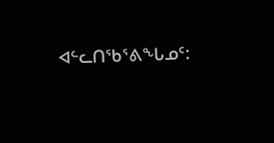ᐊᓪᓚᑎᖃᕐᕕᖓᓄᑦ: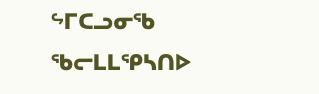ᖦᒥᑕᓗᓂᖃ ᖃᓕᒪᒪᕿᓴᑎᐅ